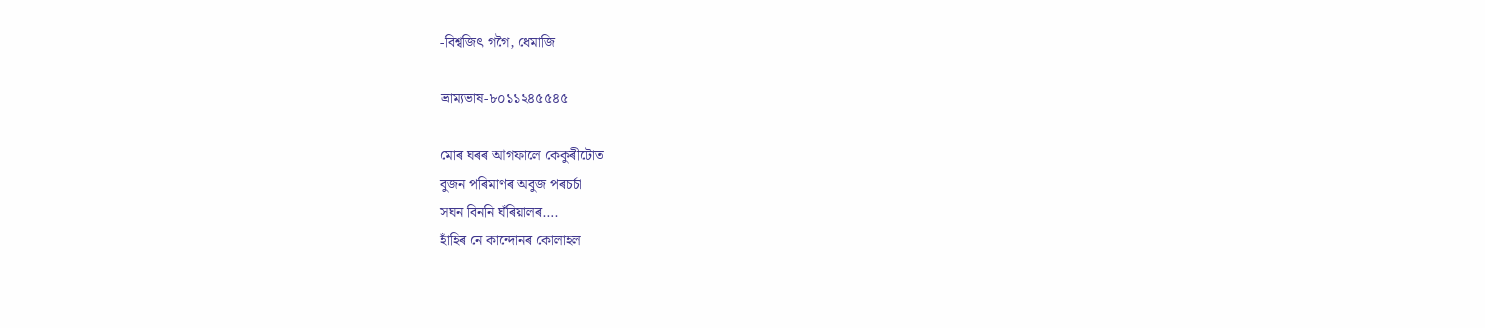-বিশ্বজিৎ গগৈ, ধেমাজি

ভ্ৰাম্যভাষ-৮০১১২৪৫৫৪৫

মোৰ ঘৰৰ আগফালে কেকুৰীটোত
বুজন পৰিমাণৰ অবুজ পৰচৰ্চা
সঘন বিননি ঘঁৰিয়ালৰ….
হাঁহিৰ নে কান্দোনৰ কোলাহল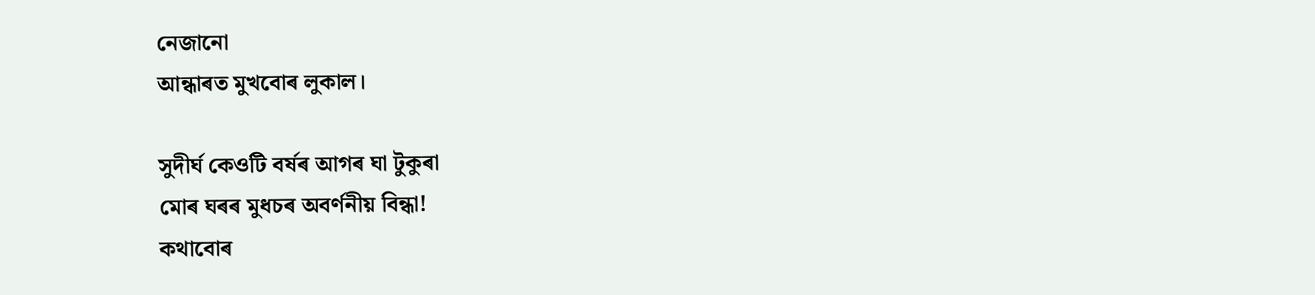নেজানো
আন্ধাৰত মুখবোৰ লুকাল।

সুদীৰ্ঘ কেওটি বৰ্ষৰ আগৰ ঘা টুকুৰা
মোৰ ঘৰৰ মুধচৰ অবৰ্ণনীয় বিন্ধা!
কথাবোৰ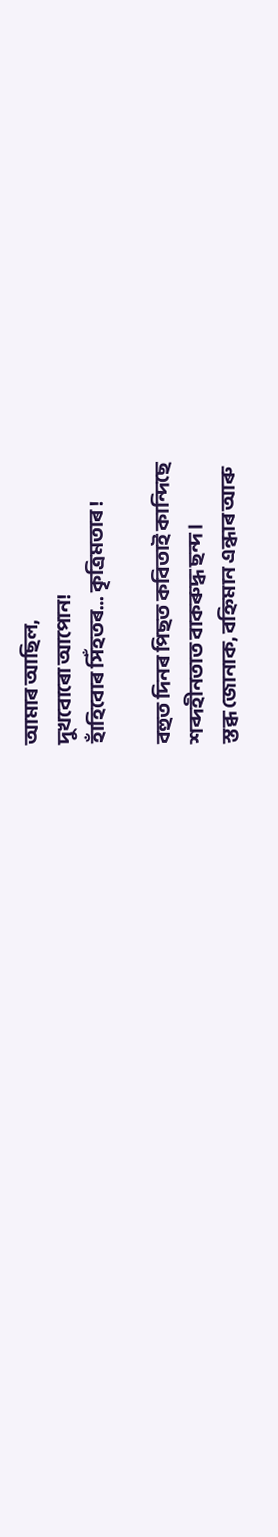আমাৰ আছিল,
দুখবোৰো আপোন!
হাঁহিবোৰ সিঁহতৰ… কৃত্ৰিমতাৰ !

বহুত দিনৰ পিছত কবিতাই কান্দিছে
শব্দহীনতাত বাকৰুদ্ধ ছন্দ।
স্তব্ধ জোনাক, বহ্নিমান এন্ধাৰ আৰু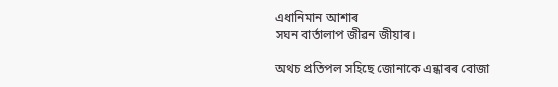এধানিমান আশাৰ
সঘন বাৰ্তালাপ জীৱন জীয়াৰ।

অথচ প্ৰতিপল সহিছে জোনাকে এন্ধাৰৰ বোজা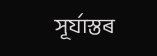সূৰ্যাস্তৰ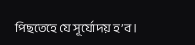পিছতেহে যে সূৰ্যোদয় হ’ব।